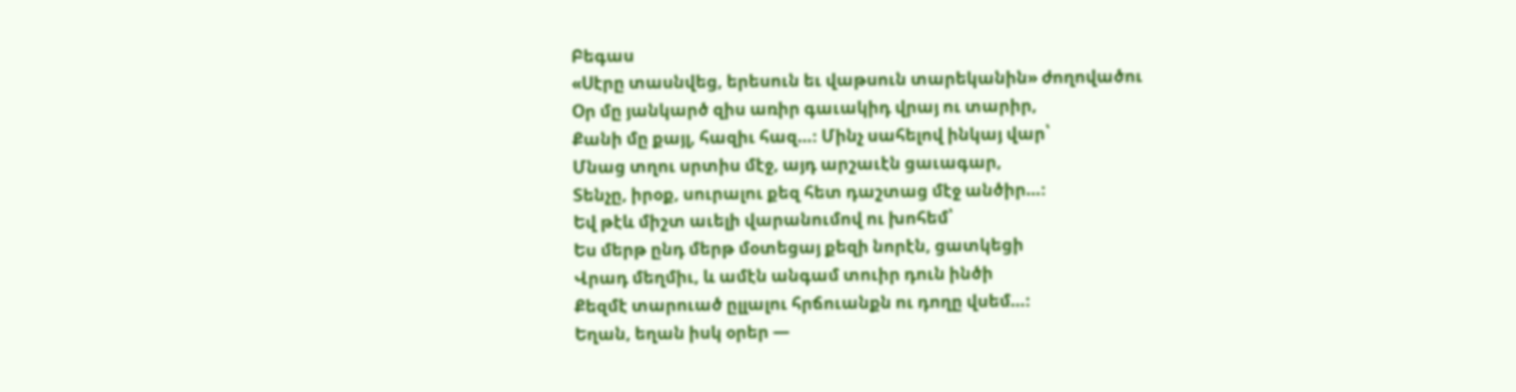Բեգաս
«Սէրը տասնվեց, երեսուն եւ վաթսուն տարեկանին» ժողովածու
Օր մը յանկարծ զիս առիր գաւակիդ վրայ ու տարիր,
Քանի մը քայլ, հազիւ հազ…։ Մինչ սահելով ինկայ վար՝
Մնաց տղու սրտիս մէջ, այդ արշաւէն ցաւագար,
Տենչը, իրօք, սուրալու քեզ հետ դաշտաց մէջ անծիր…։
Եվ թէև միշտ աւելի վարանումով ու խոհեմ՝
Ես մերթ ընդ մերթ մօտեցայ քեզի նորէն, ցատկեցի
Վրադ մեղմիւ, և ամէն անգամ տուիր դուն ինծի
Քեզմէ տարուած ըլլալու հրճուանքն ու դողը վսեմ…։
Եղան, եղան իսկ օրեր —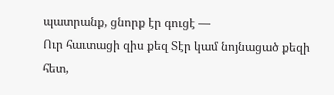պատրանք, ցնորք էր գուցէ —
Ուր հաւտացի զիս քեզ Տէր կամ նոյնացած քեզի հետ,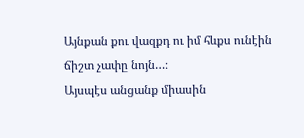Այնքան քու վազքդ ու իմ հևքս ունէին ճիշտ չափը նոյն…։
Այսպէս անցանք միասին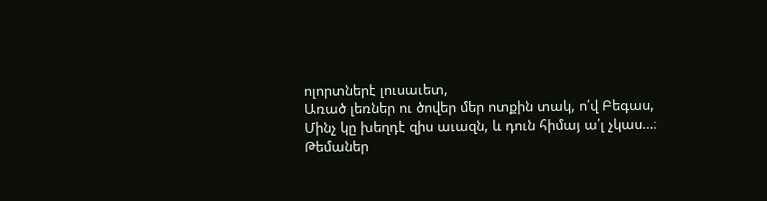ոլորտներէ լուսաւետ,
Առած լեռներ ու ծովեր մեր ոտքին տակ, ո՛վ Բեգաս,
Մինչ կը խեղդէ զիս աւազն, և դուն հիմայ ա՛լ չկաս…։
Թեմաներ